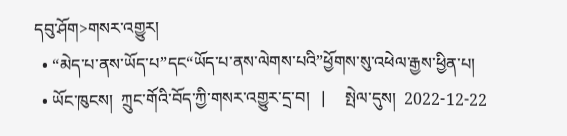དབུ་ཤོག>གསར་འགྱུར།
  • “མེད་པ་ནས་ཡོད་པ”དང“ཡོད་པ་ནས་ལེགས་པའི”ཕྱོགས་སུ་འཕེལ་རྒྱས་ཕྱིན་པ།
  • ཡོང་ཁུངས།  ཀྲུང་གོའི་བོད་ཀྱི་གསར་འགྱུར་དྲ་བ།   |     སྤེལ་དུས།  2022-12-22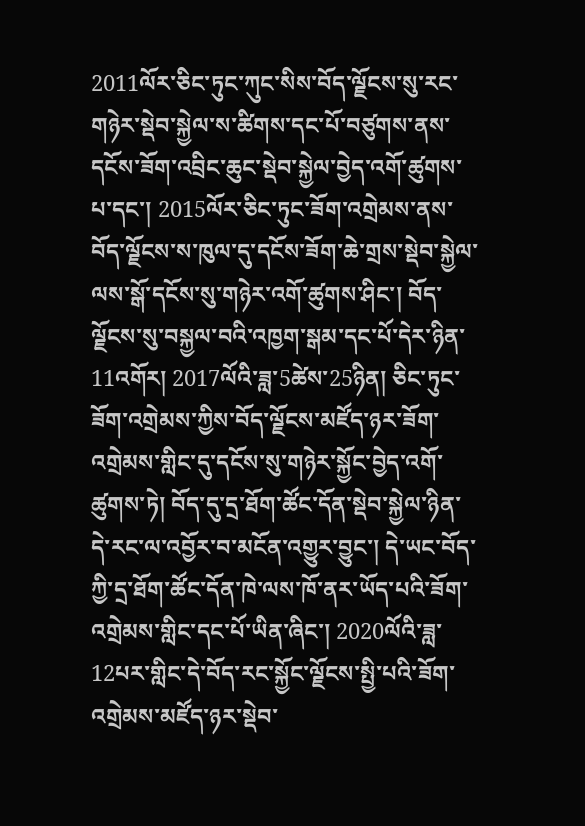2011ལོར་ཅིང་ཏུང་ཀུང་སིས་བོད་ལྗོངས་སུ་རང་གཉེར་སྡེབ་སྐྱེལ་ས་ཚིགས་དང་པོ་བཙུགས་ནས་དངོས་ཟོག་འབྲིང་ཆུང་སྡེབ་སྐྱེལ་བྱེད་འགོ་ཚུགས་པ་དང་། 2015ལོར་ཅིང་ཏུང་ཟོག་འགྲེམས་ནས་བོད་ལྗོངས་ས་ཁུལ་དུ་དངོས་ཟོག་ཆེ་གྲས་སྡེབ་སྐྱེལ་ལས་སྒོ་དངོས་སུ་གཉེར་འགོ་ཚུགས་ཤིང་། བོད་ལྗོངས་སུ་བསྐྱལ་བའི་འཁྱག་སྒམ་དང་པོ་དེར་ཉིན་11འགོར། 2017ལོའི་ཟླ་5ཚེས་25ཉིན། ཅིང་ཏུང་ཟོག་འགྲེམས་ཀྱིས་བོད་ལྗོངས་མཛོད་ཉར་ཟོག་འགྲེམས་གླིང་དུ་དངོས་སུ་གཉེར་སྐྱོང་བྱེད་འགོ་ཚུགས་ཏེ། བོད་དུ་དྲ་ཐོག་ཚོང་དོན་སྡེབ་སྐྱེལ་ཉིན་དེ་རང་ལ་འབྱོར་བ་མངོན་འགྱུར་བྱུང་། དེ་ཡང་བོད་ཀྱི་དྲ་ཐོག་ཚོང་དོན་ཁེ་ལས་ཁོ་ནར་ཡོད་པའི་ཟོག་འགྲེམས་གླིང་དང་པོ་ཡིན་ཞིང་། 2020ལོའི་ཟླ་12པར་གླིང་དེ་བོད་རང་སྐྱོང་ལྗོངས་སྤྱི་པའི་ཟོག་འགྲེམས་མཛོད་ཉར་སྡེབ་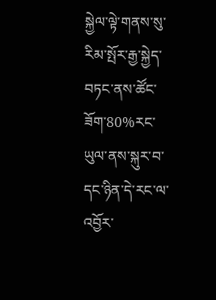སྐྱེལ་ལྟེ་གནས་སུ་རིམ་སྤོར་རྒྱ་སྐྱེད་བཏང་ནས་ཚོང་ཟོག་80%རང་ཡུལ་ནས་སྐུར་བ་དང་ཉིན་དེ་རང་ལ་འབྱོར་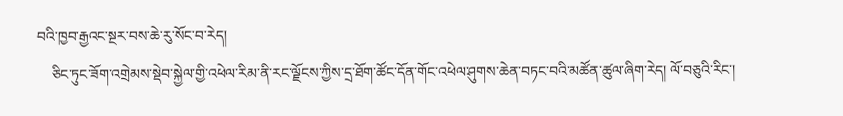བའི་ཁྱབ་རྒྱའང་སྔར་བས་ཆེ་རུ་སོང་བ་རེད།
    ཅིང་ཏུང་ཟོག་འགྲེམས་སྡེབ་སྐྱེལ་གྱི་འཕེལ་རིམ་ནི་རང་ལྗོངས་ཀྱིས་དྲ་ཐོག་ཚོང་དོན་གོང་འཕེལ་ཤུགས་ཆེན་བཏང་བའི་མཚོན་ཚུལ་ཞིག་རེད། ལོ་བཅུའི་རིང་།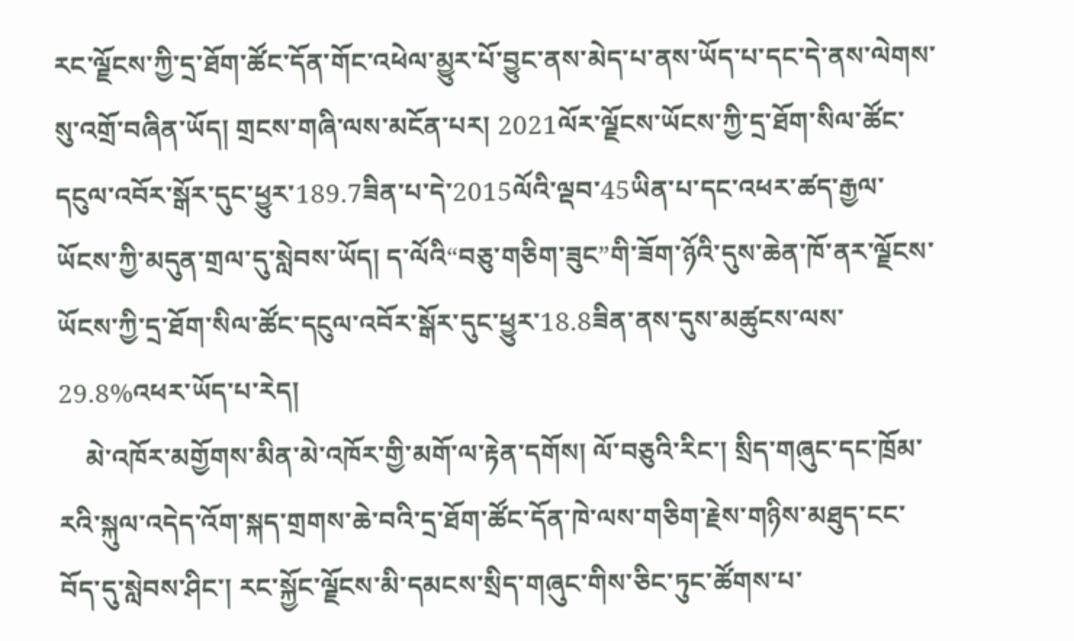རང་ལྗོངས་ཀྱི་དྲ་ཐོག་ཚོང་དོན་གོང་འཕེལ་མྱུར་པོ་བྱུང་ནས་མེད་པ་ནས་ཡོད་པ་དང་དེ་ནས་ལེགས་སུ་འགྲོ་བཞིན་ཡོད། གྲངས་གཞི་ལས་མངོན་པར། 2021ལོར་ལྗོངས་ཡོངས་ཀྱི་དྲ་ཐོག་སིལ་ཚོང་དངུལ་འབོར་སྒོར་དུང་ཕྱུར་189.7ཟིན་པ་དེ་2015ལོའི་ལྡབ་45ཡིན་པ་དང་འཕར་ཚད་རྒྱལ་ཡོངས་ཀྱི་མདུན་གྲལ་དུ་སླེབས་ཡོད། ད་ལོའི“བཅུ་གཅིག་ཟུང”གི་ཟོག་ཉོའི་དུས་ཆེན་ཁོ་ནར་ལྗོངས་ཡོངས་ཀྱི་དྲ་ཐོག་སིལ་ཚོང་དངུལ་འབོར་སྒོར་དུང་ཕྱུར་18.8ཟིན་ནས་དུས་མཚུངས་ལས་29.8%འཕར་ཡོད་པ་རེད།
    མེ་འཁོར་མགྱོགས་མིན་མེ་འཁོར་གྱི་མགོ་ལ་རྟེན་དགོས། ལོ་བཅུའི་རིང་། སྲིད་གཞུང་དང་ཁྲོམ་རའི་སྐུལ་འདེད་འོག་སྐད་གྲགས་ཆེ་བའི་དྲ་ཐོག་ཚོང་དོན་ཁེ་ལས་གཅིག་རྗེས་གཉིས་མཐུད་ངང་བོད་དུ་སླེབས་ཤིང་། རང་སྐྱོང་ལྗོངས་མི་དམངས་སྲིད་གཞུང་གིས་ཅིང་ཏུང་ཚོགས་པ་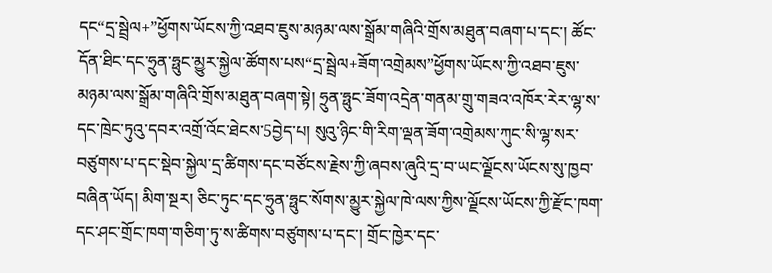དང“དྲ་སྦྲེལ+”ཕྱོགས་ཡོངས་ཀྱི་འཐབ་ཇུས་མཉམ་ལས་སྒྲོམ་གཞིའི་གྲོས་མཐུན་བཞག་པ་དང་། ཚོང་དོན་ཐིང་དང་ཧྲུན་ཧྥུང་མྱུར་སྐྱེལ་ཚོགས་པས“དྲ་སྦྲེལ+ཟོག་འགྲེམས”ཕྱོགས་ཡོངས་ཀྱི་འཐབ་ཇུས་མཉམ་ལས་སྒྲོམ་གཞིའི་གྲོས་མཐུན་བཞག་སྟེ། ཧྲུན་ཧྥུང་ཟོག་འདྲེན་གནམ་གྲུ་གཟའ་འཁོར་རེར་ལྷ་ས་དང་ཁྲེང་ཏུའུ་དབར་འགྲོ་འོང་ཐེངས་5བྱེད་པ། སུའུ་ཉིང་གི་རིག་ལྡན་ཟོག་འགྲེམས་ཀུང་སི་ལྷ་སར་བཙུགས་པ་དང་སྡེབ་སྐྱེལ་དྲ་ཚིགས་དང་བཙོངས་རྗེས་ཀྱི་ཞབས་ཞུའི་དྲ་བ་ཡང་ལྗོངས་ཡོངས་སུ་ཁྱབ་བཞིན་ཡོད། མིག་སྔར། ཅིང་ཏུང་དང་ཧྲུན་ཧྥུང་སོགས་མྱུར་སྐྱེལ་ཁེ་ལས་ཀྱིས་ལྗོངས་ཡོངས་ཀྱི་རྫོང་ཁག་དང་ཤང་གྲོང་ཁག་གཅིག་ཏུ་ས་ཚིགས་བཙུགས་པ་དང་། གྲོང་ཁྱེར་དང་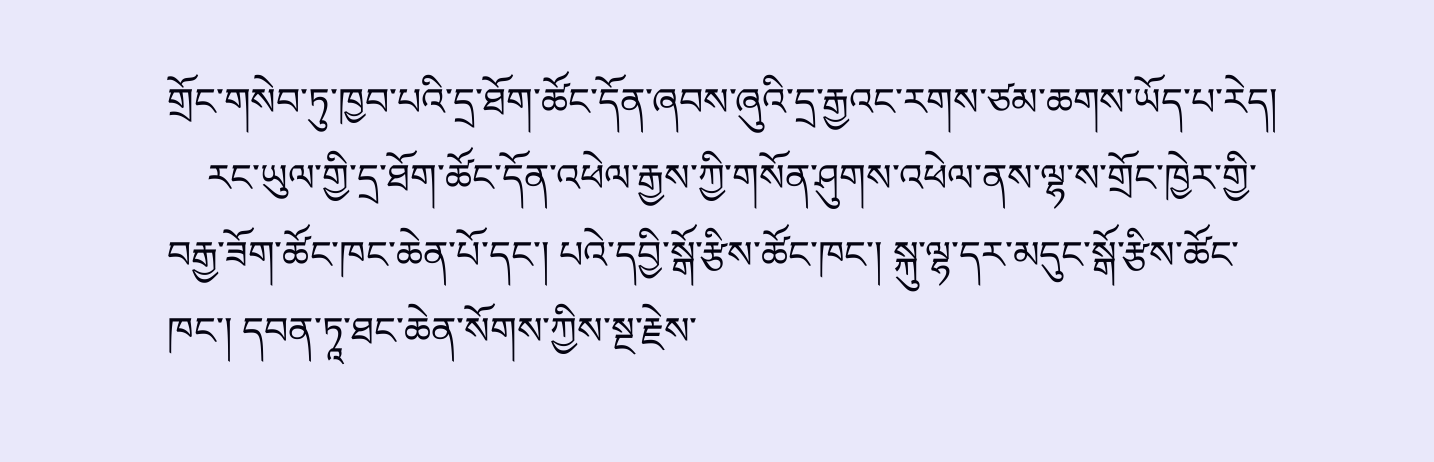གྲོང་གསེབ་ཏུ་ཁྱབ་པའི་དྲ་ཐོག་ཚོང་དོན་ཞབས་ཞུའི་དྲ་རྒྱའང་རགས་ཙམ་ཆགས་ཡོད་པ་རེད།
    རང་ཡུལ་གྱི་དྲ་ཐོག་ཚོང་དོན་འཕེལ་རྒྱས་ཀྱི་གསོན་ཤུགས་འཕེལ་ནས་ལྷ་ས་གྲོང་ཁྱེར་གྱི་བརྒྱ་ཟོག་ཚོང་ཁང་ཆེན་པོ་དང་། པའེ་དབྱི་སྒོ་རྩིས་ཚོང་ཁང་། སྐུ་ལྷ་དར་མདུང་སྒོ་རྩིས་ཚོང་ཁང་། དབན་ཏཱ་ཐང་ཆེན་སོགས་ཀྱིས་སྔ་རྗེས་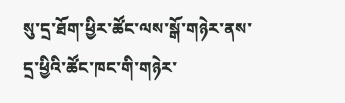སུ་དྲ་ཐོག་ཕྱིར་ཚོང་ལས་སྒོ་གཉེར་ནས་དྲ་ཕྱིའི་ཚོང་ཁང་གི་གཉེར་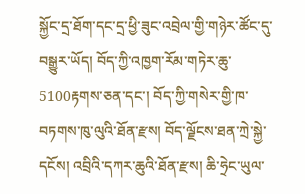སྐྱོང་དྲ་ཐོག་དང་དྲ་ཕྱི་ཟུང་འབྲེལ་གྱི་གཉེར་ཚོང་དུ་བསྒྱུར་ཡོད། བོད་ཀྱི་འཁྱག་རོམ་གཏེར་ཆུ་5100རྟགས་ཅན་དང་། བོད་ཀྱི་གསེར་གྱི་ཁ་བཏགས་ཁུ་ལུའི་ཐོན་རྫས། བོད་ལྗོངས་ཐན་ཀྲེ་སྐྱེ་དངོས། འབྲིའི་དཀར་ཆུའི་ཐོན་རྫས། ཆི་ཧྲེང་ཡུལ་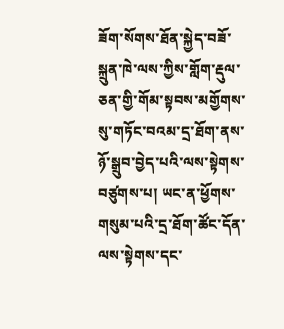ཟོག་སོགས་ཐོན་སྐྱེད་བཟོ་སྐྲུན་ཁེ་ལས་ཀྱིས་གློག་རྡུལ་ཅན་གྱི་གོམ་སྟབས་མགྱོགས་སུ་གཏོང་བའམ་དྲ་ཐོག་ནས་ཉོ་སྒྲུབ་བྱེད་པའི་ལས་སྟེགས་བཙུགས་པ། ཡང་ན་ཕྱོགས་གསུམ་པའི་དྲ་ཐོག་ཚོང་དོན་ལས་སྟེགས་དང་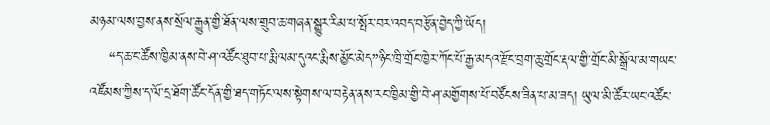མཉམ་ལས་བྱས་ནས་སྲོལ་རྒྱུན་གྱི་ཐོན་ལས་གྲུབ་ཆ་གཞན་སྒྱུར་རིམ་པ་སྤོར་བར་འབད་བརྩོན་བྱེད་ཀྱི་ཡོད།
    “ད་ཆ་ང་ཚོས་ཁྱིམ་ནས་བེ་ཤ་འཚོང་ཐུབ་པ་རྨི་ལམ་དུའང་རྨིས་མྱོང་མེད”ཉིང་ཁྲི་གྲོང་ཁྱེར་ཀོང་པོ་རྒྱ་མདའ་རྫོང་བྲག་ཆུ་གྲོང་རྡལ་གྱི་གྲོང་མི་སྒྲོལ་མ་གཡང་འཛོམས་ཀྱིས་ད་ལོ་དྲ་ཐོག་ཚོང་དོན་གྱི་ཐད་གཏོང་ལས་སྟེགས་ལ་བརྟེན་ནས་རང་ཁྱིམ་གྱི་བེ་ཤ་མགྱོགས་པོ་བཙོངས་ཟིན་པ་མ་ཟད། ཡུལ་མི་ཚོར་ཡང་འཚོང་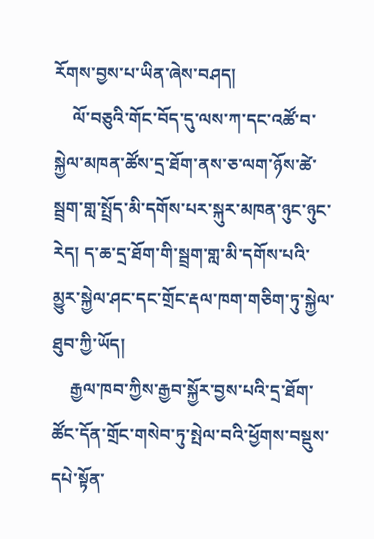རོགས་བྱས་པ་ཡིན་ཞེས་བཤད།
    ལོ་བཅུའི་གོང་བོད་དུ་ལས་ཀ་དང་འཚོ་བ་སྐྱེལ་མཁན་ཚོས་དྲ་ཐོག་ནས་ཅ་ལག་ཉོས་ཚེ་སྦྲག་གླ་སྤྲོད་མི་དགོས་པར་སྐུར་མཁན་ཉུང་ཉུང་རེད། ད་ཆ་དྲ་ཐོག་གི་སྦྲག་གླ་མི་དགོས་པའི་མྱུར་སྐྱེལ་ཤང་དང་གྲོང་རྡལ་ཁག་གཅིག་ཏུ་སྐྱེལ་ཐུབ་ཀྱི་ཡོད།
    རྒྱལ་ཁབ་ཀྱིས་རྒྱབ་སྐྱོར་བྱས་པའི་དྲ་ཐོག་ཚོང་དོན་གྲོང་གསེབ་ཏུ་སྤེལ་བའི་ཕྱོགས་བསྡུས་དཔེ་སྟོན་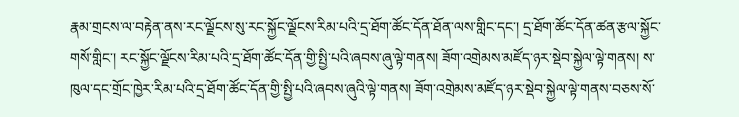རྣམ་གྲངས་ལ་བརྟེན་ནས་རང་ལྗོངས་སུ་རང་སྐྱོང་ལྗོངས་རིམ་པའི་དྲ་ཐོག་ཚོང་དོན་ཐོན་ལས་གླིང་དང་། དྲ་ཐོག་ཚོང་དོན་ཚན་རྩལ་སྐྱོང་གསོ་གླིང་། རང་སྐྱོང་ལྗོངས་རིམ་པའི་དྲ་ཐོག་ཚོང་དོན་གྱི་སྤྱི་པའི་ཞབས་ཞུ་ལྟེ་གནས། ཟོག་འགྲེམས་མཛོད་ཉར་སྡེབ་སྐྱེལ་ལྟེ་གནས། ས་ཁུལ་དང་གྲོང་ཁྱེར་རིམ་པའི་དྲ་ཐོག་ཚོང་དོན་གྱི་སྤྱི་པའི་ཞབས་ཞུའི་ལྟེ་གནས། ཟོག་འགྲེམས་མཛོད་ཉར་སྡེབ་སྐྱེལ་ལྟེ་གནས་བཅས་སོ་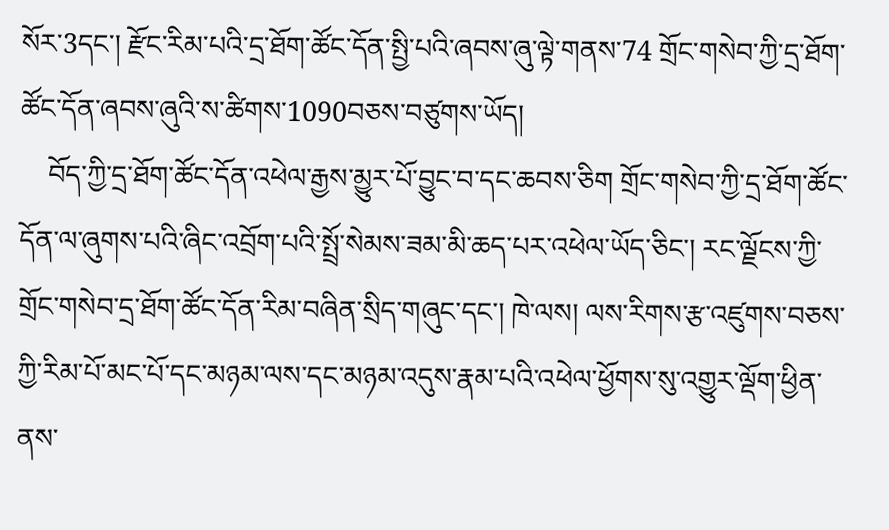སོར་3དང་། རྫོང་རིམ་པའི་དྲ་ཐོག་ཚོང་དོན་སྤྱི་པའི་ཞབས་ཞུ་ལྟེ་གནས་74 གྲོང་གསེབ་ཀྱི་དྲ་ཐོག་ཚོང་དོན་ཞབས་ཞུའི་ས་ཚིགས་1090བཅས་བཙུགས་ཡོད།
    བོད་ཀྱི་དྲ་ཐོག་ཚོང་དོན་འཕེལ་རྒྱས་མྱུར་པོ་བྱུང་བ་དང་ཆབས་ཅིག གྲོང་གསེབ་ཀྱི་དྲ་ཐོག་ཚོང་དོན་ལ་ཞུགས་པའི་ཞིང་འབྲོག་པའི་སྤྲོ་སེམས་ཟམ་མི་ཆད་པར་འཕེལ་ཡོད་ཅིང་། རང་ལྗོངས་ཀྱི་གྲོང་གསེབ་དྲ་ཐོག་ཚོང་དོན་རིམ་བཞིན་སྲིད་གཞུང་དང་། ཁེ་ལས། ལས་རིགས་རྩ་འཛུགས་བཅས་ཀྱི་རིམ་པོ་མང་པོ་དང་མཉམ་ལས་དང་མཉམ་འདུས་རྣམ་པའི་འཕེལ་ཕྱོགས་སུ་འགྱུར་ལྡོག་ཕྱིན་ནས་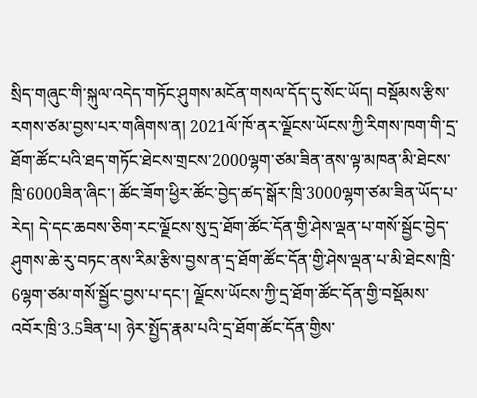སྲིད་གཞུང་གི་སྐུལ་འདེད་གཏོང་ཤུགས་མངོན་གསལ་དོད་དུ་སོང་ཡོད། བསྡོམས་རྩིས་རགས་ཙམ་བྱས་པར་གཞིགས་ན། 2021ལོ་ཁོ་ནར་ལྗོངས་ཡོངས་ཀྱི་རིགས་ཁག་གི་དྲ་ཐོག་ཚོང་པའི་ཐད་གཏོང་ཐེངས་གྲངས་2000ལྷག་ཙམ་ཟིན་ནས་ལྟ་མཁན་མི་ཐེངས་ཁྲི་6000ཟིན་ཞིང་། ཚོང་ཟོག་ཕྱིར་ཚོང་བྱེད་ཚད་སྒོར་ཁྲི་3000ལྷག་ཙམ་ཟིན་ཡོད་པ་རེད། དེ་དང་ཆབས་ཅིག་རང་ལྗོངས་སུ་དྲ་ཐོག་ཚོང་དོན་གྱི་ཤེས་ལྡན་པ་གསོ་སྦྱོང་བྱེད་ཤུགས་ཆེ་རུ་བཏང་ནས་རིམ་རྩིས་བྱས་ན་དྲ་ཐོག་ཚོང་དོན་གྱི་ཤེས་ལྡན་པ་མི་ཐེངས་ཁྲི་6ལྷག་ཙམ་གསོ་སྦྱོང་བྱས་པ་དང་། ལྗོངས་ཡོངས་ཀྱི་དྲ་ཐོག་ཚོང་དོན་གྱི་བསྡོམས་འབོར་ཁྲི་3.5ཟིན་པ། ཉེར་སྤྱོད་རྣམ་པའི་དྲ་ཐོག་ཚོང་དོན་གྱིས་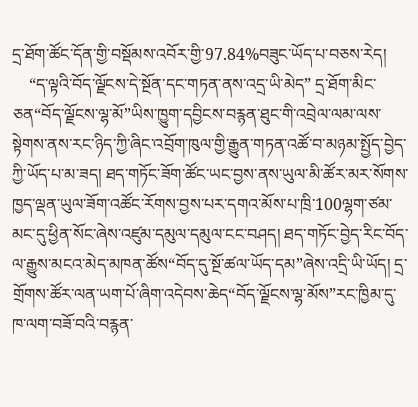དྲ་ཐོག་ཚོང་དོན་གྱི་བསྡོམས་འབོར་གྱི་97.84%བཟུང་ཡོད་པ་བཅས་རེད།
    “ད་ལྟའི་བོད་ལྗོངས་དེ་སྔོན་དང་གཏན་ནས་འདྲ་ཡི་མེད” དྲ་ཐོག་མིང་ཅན“བོད་ལྗོངས་ལྷ་མོ”ཡིས་ཁྱུག་དབྱིངས་བརྙན་ཐུང་གི་འབྲེལ་ལམ་ལས་སྟེགས་ནས་རང་ཉིད་ཀྱི་ཞིང་འབྲོག་ཁུལ་གྱི་རྒྱུན་གཏན་འཚོ་བ་མཉམ་སྤྱོད་བྱེད་ཀྱི་ཡོད་པ་མ་ཟད། ཐད་གཏོང་ཟོག་ཚོང་ཡང་བྱས་ནས་ཡུལ་མི་ཚོར་མར་སོགས་ཁྱད་ལྡན་ཡུལ་ཟོག་འཚོང་རོགས་བྱས་པར་དགའ་མོས་པ་ཁྲི་100ལྷག་ཙམ་མང་དུ་ཕྱིན་སོང་ཞེས་འཛུམ་དམུལ་དམུལ་ངང་བཤད། ཐད་གཏོང་བྱེད་རིང་བོད་ལ་རྒྱུས་མངའ་མེད་མཁན་ཚོས“བོད་དུ་སྔོ་ཚལ་ཡོད་དམ”ཞེས་འདྲི་ཡི་ཡོད། དྲ་གྲོགས་ཚོར་ལན་ཡག་པོ་ཞིག་འདེབས་ཆེད“བོད་ལྗོངས་ལྷ་མོས”རང་ཁྱིམ་དུ་ཁ་ལག་བཟོ་བའི་བརྙན་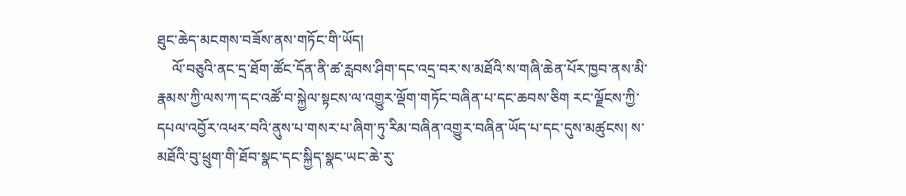ཐུང་ཆེད་མངགས་བཟོས་ནས་གཏོང་གི་ཡོད།
    ལོ་བཅུའི་ནང་དྲ་ཐོག་ཚོང་དོན་ནི་ཚ་རླབས་ཤིག་དང་འདྲ་བར་ས་མཐོའི་ས་གཞི་ཆེན་པོར་ཁྱབ་ནས་མི་རྣམས་ཀྱི་ལས་ཀ་དང་འཚོ་བ་སྐྱེལ་སྟངས་ལ་འགྱུར་ལྡོག་གཏོང་བཞིན་པ་དང་ཆབས་ཅིག རང་ལྗོངས་ཀྱི་དཔལ་འབྱོར་འཕར་བའི་ནུས་པ་གསར་པ་ཞིག་ཏུ་རིམ་བཞིན་འགྱུར་བཞིན་ཡོད་པ་དང་དུས་མཚུངས། ས་མཐོའི་བུ་ཕྲུག་གི་ཐོབ་སྣང་དང་སྐྱིད་སྣང་ཡང་ཆེ་རུ་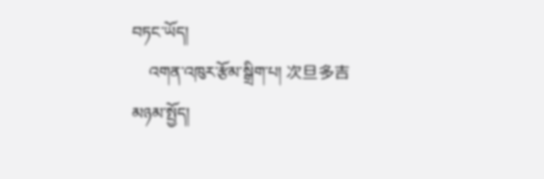བཏང་ཡོད།
    འགན་འཁུར་རྩོམ་སྒྲིག་པ། 次旦多吉
མཉམ་སྤྱོད།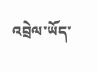འབྲེལ་ཡོད་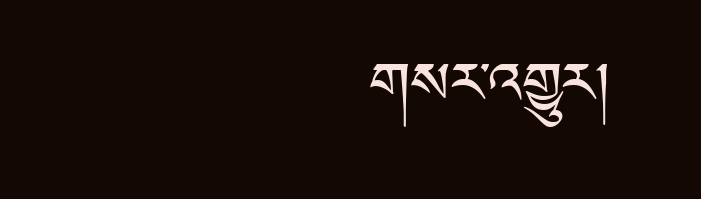གསར་འགྱུར།